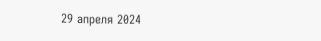29 апреля 2024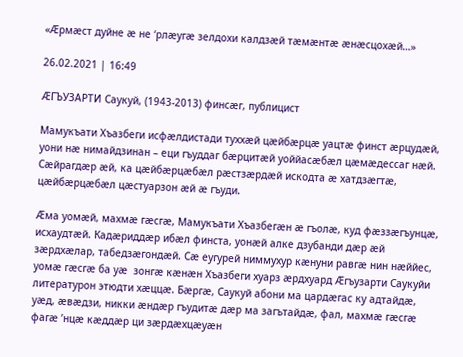«Ӕрмӕст дуйне ӕ не ‘рлӕугӕ зелдохи калдзӕй тӕмӕнтӕ ӕнӕсцохӕй…»

26.02.2021 | 16:49

ÆГЪУЗАРТИ Саукуй, (1943-2013) финсæг, публицист

Мамукъати Хъазбеги исфӕлдистади туххӕй цӕйбӕрцӕ уацтӕ финст ӕрцудӕй, уони нӕ нимайдзинан – еци гъуддаг бӕрцитӕй уоййасӕбӕл цӕмӕдессаг нӕй. Сӕйрагдӕр ӕй, ка цӕйбӕрцӕбӕл рӕстзӕрдӕй искодта ӕ хатдзӕгтӕ, цӕйбӕрцӕбӕл цӕстуарзон ӕй ӕ гъуди.

Ӕма уомӕй, махмӕ гӕсгӕ, Мамукъати Хъазбегӕн ӕ гъолӕ, куд фӕззӕгъунцӕ, исхаудтӕй. Кадӕриддӕр ибӕл финста, уонӕй алке дзубанди дӕр ӕй зӕрдхӕлар, табедзӕгондӕй. Сӕ еугурей ниммухур кӕнуни равгӕ нин нӕййес, уомӕ гӕсгӕ ба уӕ  зонгӕ кӕнӕн Хъазбеги хуарз ӕрдхуард Ӕгъузарти Саукуйи литературон этюдти хӕццӕ. Бӕргӕ, Саукуй абони ма цардӕгас ку адтайдӕ, уӕд, ӕвӕдзи, никки ӕндӕр гъудитӕ дӕр ма загътайдӕ, фал, махмӕ гӕсгӕ фагӕ ’нцӕ кӕддӕр ци зӕрдӕхцӕуӕн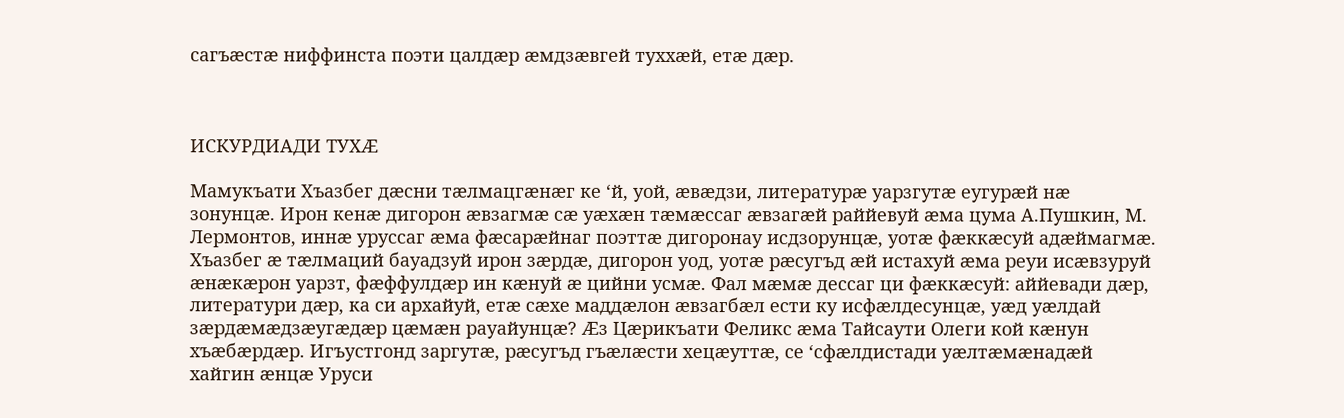сагъӕстӕ ниффинста поэти цалдӕр ӕмдзӕвгей туххӕй, етӕ дӕр.



ИСКУРДИАДИ ТУХӔ

Мамукъати Хъазбег дӕсни тӕлмацгӕнӕг ке ‘й, уой, ӕвӕдзи, литературӕ уарзгутӕ еугурӕй нӕ зонунцӕ. Ирон кенӕ дигорон ӕвзагмӕ сӕ уӕхӕн тӕмӕссаг ӕвзагӕй раййевуй ӕма цума А.Пушкин, М. Лермонтов, иннӕ уруссаг ӕма фӕсарӕйнаг поэттӕ дигоронау исдзорунцӕ, уотӕ фӕккӕсуй адӕймагмӕ. Хъазбег ӕ тӕлмаций бауадзуй ирон зӕрдӕ, дигорон уод, уотӕ рӕсугъд ӕй истахуй ӕма реуи исӕвзуруй ӕнӕкӕрон уарзт, фӕффулдӕр ин кӕнуй ӕ цийни усмӕ. Фал мӕмӕ дессаг ци фӕккӕсуй: аййевади дӕр, литератури дӕр, ка си архайуй, етӕ сӕхе маддӕлон ӕвзагбӕл ести ку исфӕлдесунцӕ, уӕд уӕлдай зӕрдӕмӕдзӕугӕдӕр цӕмӕн рауайунцӕ? Ӕз Цӕрикъати Феликс ӕма Тайсаути Олеги кой кӕнун хъӕбӕрдӕр. Игъустгонд заргутӕ, рӕсугъд гъӕлӕсти хецӕуттӕ, се ‘сфӕлдистади уӕлтӕмӕнадӕй хайгин ӕнцӕ Уруси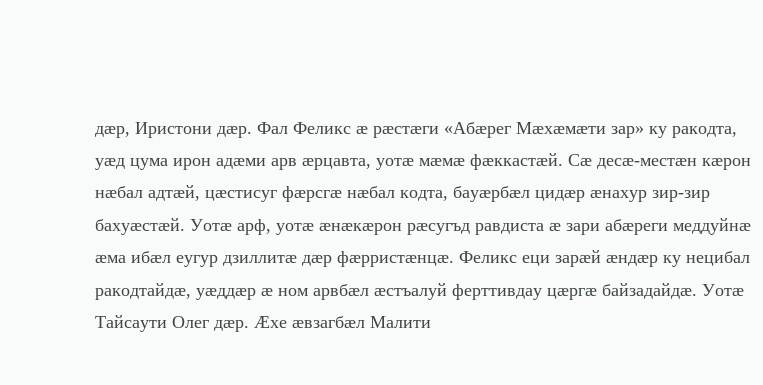дӕр, Иристони дӕр. Фал Феликс ӕ рӕстӕги «Абӕрег Мӕхӕмӕти зар» ку ракодта, уӕд цума ирон адӕми арв ӕрцавта, уотӕ мӕмӕ фӕккастӕй. Сӕ десӕ-местӕн кӕрон нӕбал адтӕй, цӕстисуг фӕрсгӕ нӕбал кодта, бауӕрбӕл цидӕр ӕнахур зир-зир бахуӕстӕй. Уотӕ арф, уотӕ ӕнӕкӕрон рӕсугъд равдиста ӕ зари абӕреги меддуйнӕ ӕма ибӕл еугур дзиллитӕ дӕр фӕрристӕнцӕ. Феликс еци зарӕй ӕндӕр ку нецибал ракодтайдӕ, уӕддӕр ӕ ном арвбӕл ӕстъалуй ферттивдау цӕргӕ байзадайдӕ. Уотӕ Тайсаути Олег дӕр. Ӕхе ӕвзагбӕл Малити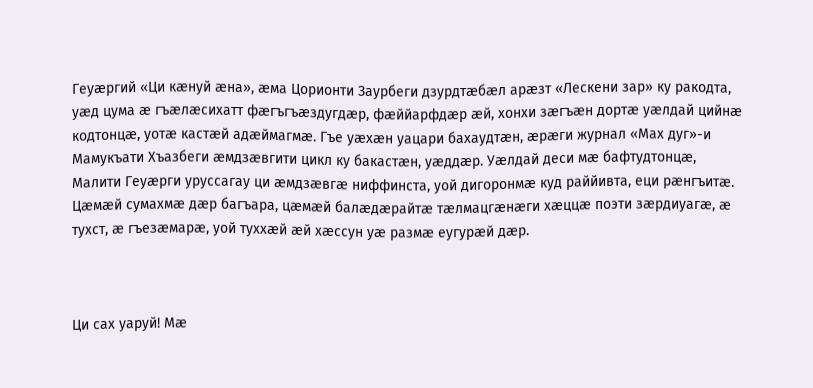Геуӕргий «Ци кӕнуй ӕна», ӕма Цорионти Заурбеги дзурдтӕбӕл арӕзт «Лескени зар» ку ракодта, уӕд цума ӕ гъӕлӕсихатт фӕгъгъӕздугдӕр, фӕййарфдӕр ӕй, хонхи зӕгъӕн дортӕ уӕлдай цийнӕ кодтонцӕ, уотӕ кастӕй адӕймагмӕ. Гъе уӕхӕн уацари бахаудтӕн, ӕрӕги журнал «Мах дуг»-и Мамукъати Хъазбеги ӕмдзӕвгити цикл ку бакастӕн, уӕддӕр. Уӕлдай деси мӕ бафтудтонцӕ, Малити Геуӕрги уруссагау ци ӕмдзӕвгӕ ниффинста, уой дигоронмӕ куд раййивта, еци рӕнгъитӕ. Цӕмӕй сумахмӕ дӕр багъара, цӕмӕй балӕдӕрайтӕ тӕлмацгӕнӕги хӕццӕ поэти зӕрдиуагӕ, ӕ тухст, ӕ гъезӕмарӕ, уой туххӕй ӕй хӕссун уӕ размӕ еугурӕй дӕр.



Ци сах уаруй! Мӕ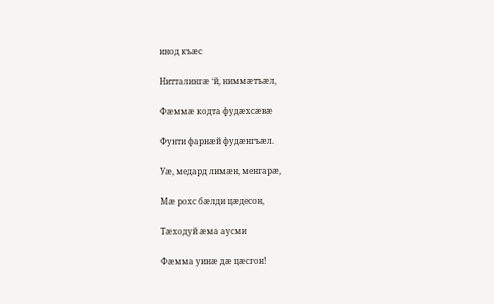инод къӕс

Нитталингӕ ‘й, ниммӕтъӕл,

Фӕммӕ кодта фудӕхсӕвӕ

Фунти фарнӕй фудӕнгъӕл.

Уӕ, медард лимӕн, менгарӕ,

Мӕ рохс бӕлди цӕдесон,

Тӕходуй ӕма аусми

Фӕмма уинӕ дӕ цӕсгон!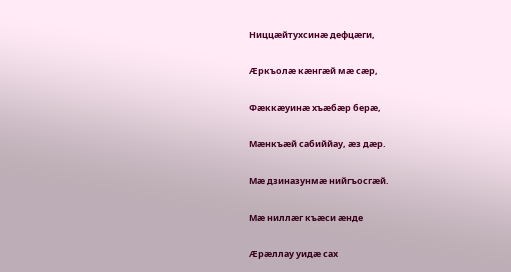Ниццӕйтухсинӕ дефцӕги,

Ӕркъолӕ кӕнгӕй мӕ сӕр,

Фӕккӕуинӕ хъӕбӕр берӕ,

Мӕнкъӕй сабиййау, ӕз дӕр.

Мӕ дзиназунмӕ нийгъосгӕй.

Мӕ ниллӕг къӕси ӕнде

Ӕрӕллау уидӕ сах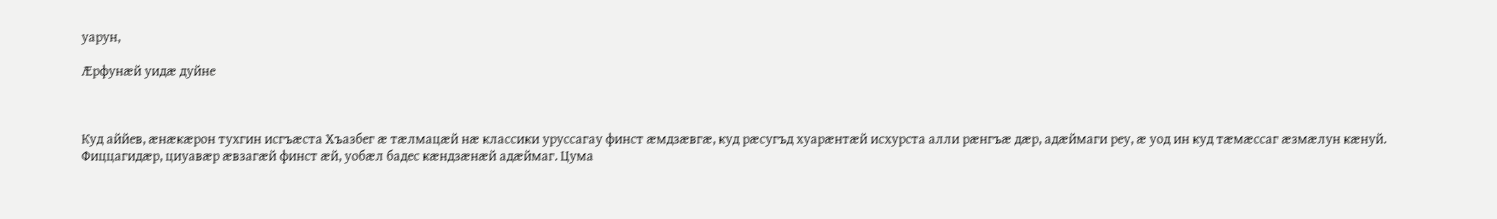уарун,

Ӕрфунӕй уидӕ дуйне



Куд аййев, ӕнӕкӕрон тухгин исгъӕста Хъазбег ӕ тӕлмацӕй нӕ классики уруссагау финст ӕмдзӕвгӕ, куд рӕсугъд хуарӕнтӕй исхурста алли рӕнгъӕ дӕр, адӕймаги реу, ӕ уод ин куд тӕмӕссаг ӕзмӕлун кӕнуй. Фиццагидӕр, циуавӕр ӕвзагӕй финст ӕй, уобӕл бадес кӕндзӕнӕй адӕймаг. Цума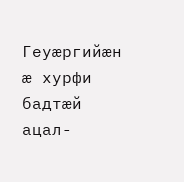Геуӕргийӕн ӕ хурфи бадтӕй ацал-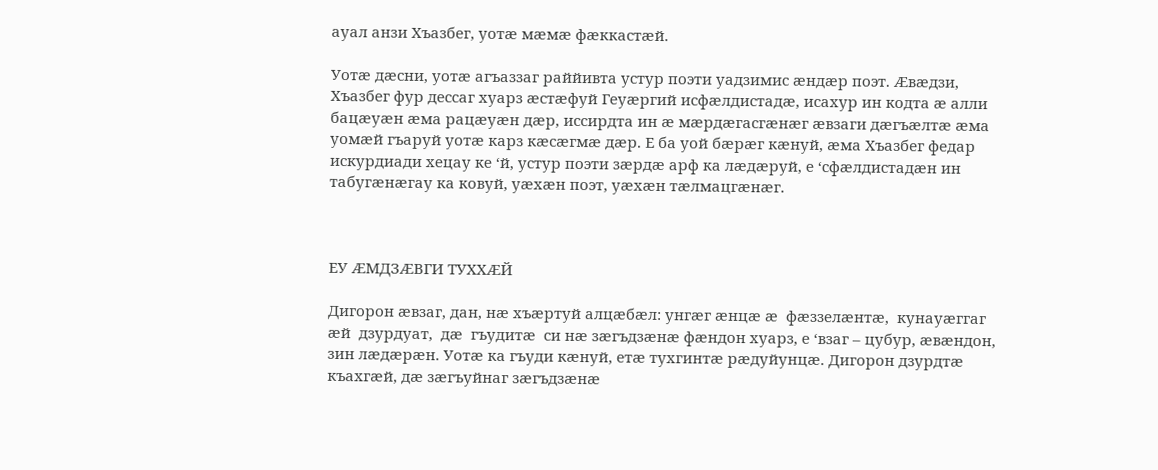ауал анзи Хъазбег, уотӕ мӕмӕ фӕккастӕй.

Уотӕ дӕсни, уотӕ агъаззаг раййивта устур поэти уадзимис ӕндӕр поэт. Ӕвӕдзи, Хъазбег фур дессаг хуарз ӕстӕфуй Геуӕргий исфӕлдистадӕ, исахур ин кодта ӕ алли бацӕуӕн ӕма рацӕуӕн дӕр, иссирдта ин ӕ мӕрдӕгасгӕнӕг ӕвзаги дӕгъӕлтӕ ӕма уомӕй гъаруй уотӕ карз кӕсӕгмӕ дӕр. Е ба уой бӕрӕг кӕнуй, ӕма Хъазбег федар искурдиади хецау ке ‘й, устур поэти зӕрдӕ арф ка лӕдӕруй, е ‘сфӕлдистадӕн ин табугӕнӕгау ка ковуй, уӕхӕн поэт, уӕхӕн тӕлмацгӕнӕг.



ЕУ ӔМДЗӔВГИ ТУХХӔЙ

Дигорон ӕвзаг, дан, нӕ хъӕртуй алцӕбӕл: унгӕг ӕнцӕ ӕ  фӕззелӕнтӕ,  кунауӕггаг  ӕй  дзурдуат,  дӕ  гъудитӕ  си нӕ зӕгъдзӕнӕ фӕндон хуарз, е ‘взаг – цубур, ӕвӕндон, зин лӕдӕрӕн. Уотӕ ка гъуди кӕнуй, етӕ тухгинтӕ рӕдуйунцӕ. Дигорон дзурдтӕ къахгӕй, дӕ зӕгъуйнаг зӕгъдзӕнӕ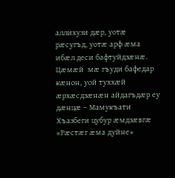аллихузи дӕр, уотӕ рӕсугъд, уотӕ арф ӕма ибӕл деси бафтуйдзӕнӕ. Цӕмӕй  мӕ гъуди бафедар кӕнон, уой туххӕй ӕрхӕсдзӕнӕн айдагъдӕр еу дӕнцӕ – Мамукъати Хъазбеги цубур ӕмдзӕвгӕ «Рӕстӕг ӕма дуйне»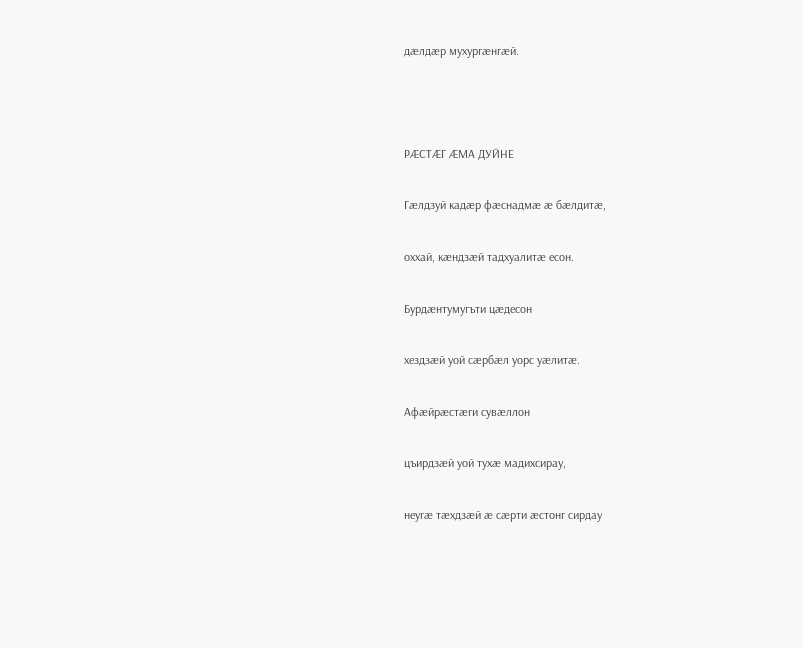дӕлдӕр мухургӕнгӕй.



РӔСТӔГ ӔМА ДУЙНЕ

Гӕлдзуй кадӕр фӕснадмӕ ӕ бӕлдитӕ,

оххай, кӕндзӕй тадхуалитӕ есон.

Бурдӕнтумугъти цӕдесон

хездзӕй уой сӕрбӕл уорс уӕлитӕ.

Афӕйрӕстӕги сувӕллон

цъирдзӕй уой тухӕ мадихсирау,

неугӕ тӕхдзӕй ӕ сӕрти ӕстонг сирдау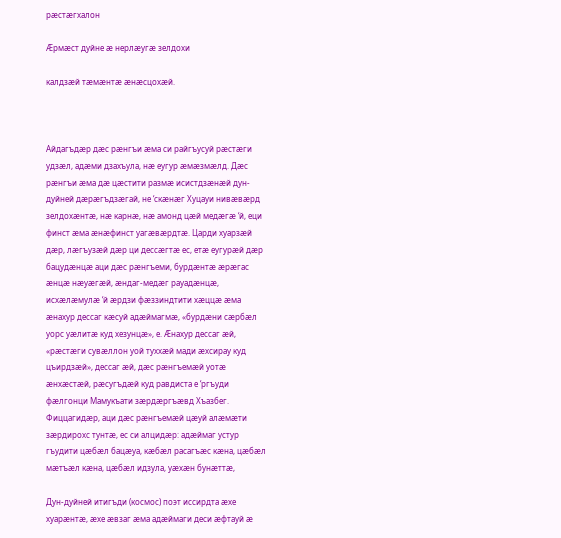рӕстӕгхалон

Ӕрмӕст дуйне ӕ нерлӕугӕ зелдохи

калдзӕй тӕмӕнтӕ ӕнӕсцохӕй.



Айдагъдӕр дӕс рӕнгъи ӕма си райгъусуй рӕстӕги удзӕл, адӕми дзахъула, нӕ еугур ӕмӕзмӕлд. Дӕс рӕнгъи ӕма дӕ цӕстити размӕ исистдзӕнӕй дун-дуйней дӕрӕгъдзӕгай, не ‘скӕнӕг Хуцауи нивӕвӕрд зелдохӕнтӕ, нӕ карнӕ, нӕ амонд цӕй медӕгӕ ‘й, еци финст ӕма ӕнӕфинст уагӕвӕрдтӕ. Царди хуарзӕй дӕр, лӕгъузӕй дӕр ци дессӕгтӕ ес, етӕ еугурӕй дӕр бацудӕнцӕ аци дӕс рӕнгъеми, бурдӕнтӕ ӕрӕгас ӕнцӕ нӕуӕгӕй, ӕндаг-медӕг рауадӕнцӕ, исхӕлӕмулӕ ‘й ӕрдзи фӕззиндтити хӕццӕ ӕма ӕнахур дессаг кӕсуй адӕймагмӕ, «бурдӕни сӕрбӕл уорс уӕлитӕ куд хезунцӕ», е. Ӕнахур дессаг ӕй, «рӕстӕги сувӕллон уой туххӕй мади ӕхсирау куд цъирдзӕй», дессаг ӕй, дӕс рӕнгъемӕй уотӕ ӕнхӕстӕй, рӕсугъдӕй куд равдиста е ‘ргъуди фӕлгонци Мамукъати зӕрдӕргъӕвд Хъазбег. Фиццагидӕр, аци дӕс рӕнгъемӕй цӕуй алӕмӕти зӕрдирохс тунтӕ, ес си алцидӕр: адӕймаг устур гъудити цӕбӕл бацӕуа, кӕбӕл расагъӕс кӕна, цӕбӕл мӕтъӕл кӕна, цӕбӕл идзула, уӕхӕн бунӕттӕ,

Дун-дуйней итигъди (космос) поэт иссирдта ӕхе хуарӕнтӕ, ӕхе ӕвзаг ӕма адӕймаги деси ӕфтауй ӕ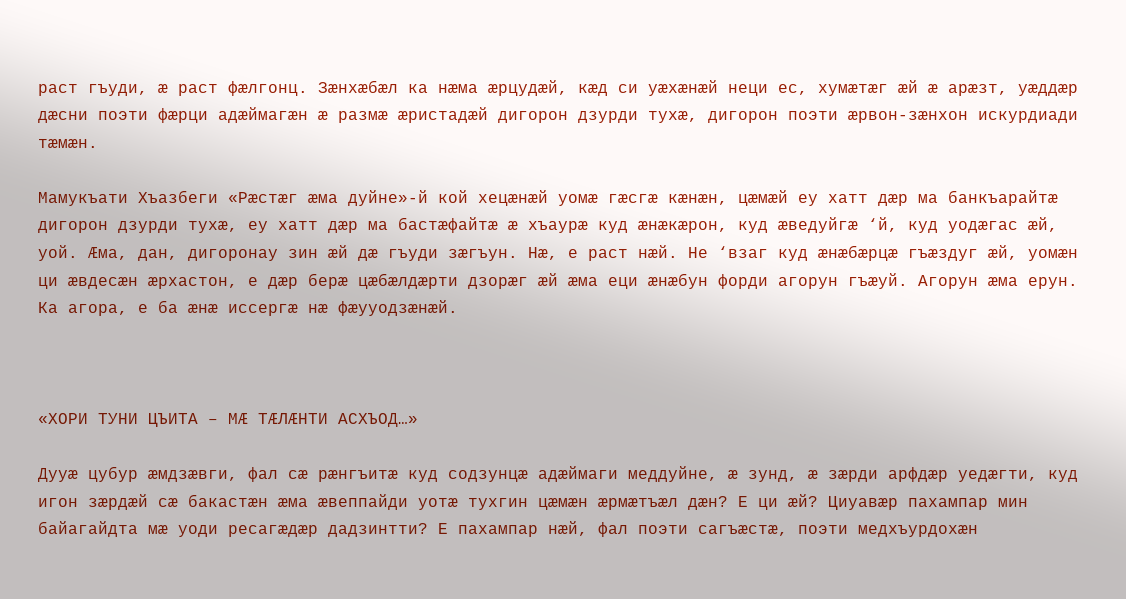раст гъуди, ӕ раст фӕлгонц. Зӕнхӕбӕл ка нӕма ӕрцудӕй, кӕд си уӕхӕнӕй неци ес, хумӕтӕг ӕй ӕ арӕзт, уӕддӕр дӕсни поэти фӕрци адӕймагӕн ӕ размӕ ӕристадӕй дигорон дзурди тухӕ, дигорон поэти ӕрвон-зӕнхон искурдиади тӕмӕн.

Мамукъати Хъазбеги «Рӕстӕг ӕма дуйне»-й кой хецӕнӕй уомӕ гӕсгӕ кӕнӕн, цӕмӕй еу хатт дӕр ма банкъарайтӕ дигорон дзурди тухӕ, еу хатт дӕр ма бастӕфайтӕ ӕ хъаурӕ куд ӕнӕкӕрон, куд ӕведуйгӕ ‘й, куд уодӕгас ӕй, уой. Ӕма, дан, дигоронау зин ӕй дӕ гъуди зӕгъун. Нӕ, е раст нӕй. Не ‘взаг куд ӕнӕбӕрцӕ гъӕздуг ӕй, уомӕн ци ӕвдесӕн ӕрхастон, е дӕр берӕ цӕбӕлдӕрти дзорӕг ӕй ӕма еци ӕнӕбун форди агорун гъӕуй. Агорун ӕма ерун. Ка агора, е ба ӕнӕ иссергӕ нӕ фӕууодзӕнӕй.



«ХОРИ ТУНИ ЦЪИТА – МӔ ТӔЛӔНТИ АСХЪОД…»

Дууӕ цубур ӕмдзӕвги, фал сӕ рӕнгъитӕ куд содзунцӕ адӕймаги меддуйне, ӕ зунд, ӕ зӕрди арфдӕр уедӕгти, куд игон зӕрдӕй сӕ бакастӕн ӕма ӕвеппайди уотӕ тухгин цӕмӕн ӕрмӕтъӕл дӕн? Е ци ӕй? Циуавӕр пахампар мин байагайдта мӕ уоди ресагӕдӕр дадзинтти? Е пахампар нӕй, фал поэти сагъӕстӕ, поэти медхъурдохӕн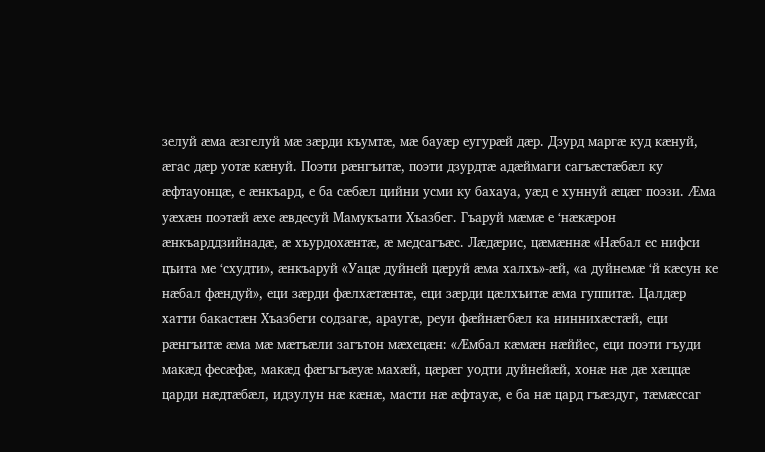зелуй ӕма ӕзгелуй мӕ зӕрди къумтӕ, мӕ бауӕр еугурӕй дӕр. Дзурд маргӕ куд кӕнуй, ӕгас дӕр уотӕ кӕнуй. Поэти рӕнгъитӕ, поэти дзурдтӕ адӕймаги сагъӕстӕбӕл ку ӕфтауонцӕ, е ӕнкъард, е ба сӕбӕл цийни усми ку бахауа, уӕд е хуннуй ӕцӕг поэзи. Ӕма уӕхӕн поэтӕй ӕхе ӕвдесуй Мамукъати Хъазбег. Гъаруй мӕмӕ е ‘нӕкӕрон ӕнкъарддзийнадӕ, ӕ хъурдохӕнтӕ, ӕ медсагъӕс. Лӕдӕрис, цӕмӕннӕ «Нӕбал ес нифси цъита ме ‘схудти», ӕнкъаруй «Уацӕ дуйней цӕруй ӕма халхъ»-ӕй, «а дуйнемӕ ‘й кӕсун ке нӕбал фӕндуй», еци зӕрди фӕлхӕтӕнтӕ, еци зӕрди цӕлхъитӕ ӕма гуппитӕ. Цалдӕр хатти бакастӕн Хъазбеги содзагӕ, араугӕ, реуи фӕйнӕгбӕл ка ниннихӕстӕй, еци рӕнгъитӕ ӕма мӕ мӕтъӕли загътон мӕхецӕн: «Ӕмбал кӕмӕн нӕййес, еци поэти гъуди макӕд фесӕфӕ, макӕд фӕгъгъӕуӕ махӕй, цӕрӕг уодти дуйнейӕй, хонӕ нӕ дӕ хӕццӕ царди нӕдтӕбӕл, идзулун нӕ кӕнӕ, масти нӕ ӕфтауӕ, е ба нӕ цард гъӕздуг, тӕмӕссаг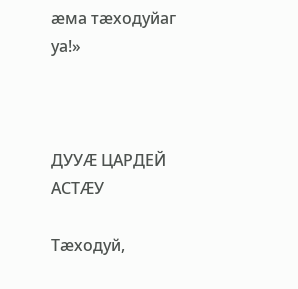ӕма тӕходуйаг уа!»



ДУУӔ ЦАРДЕЙ АСТӔУ

Тӕходуй,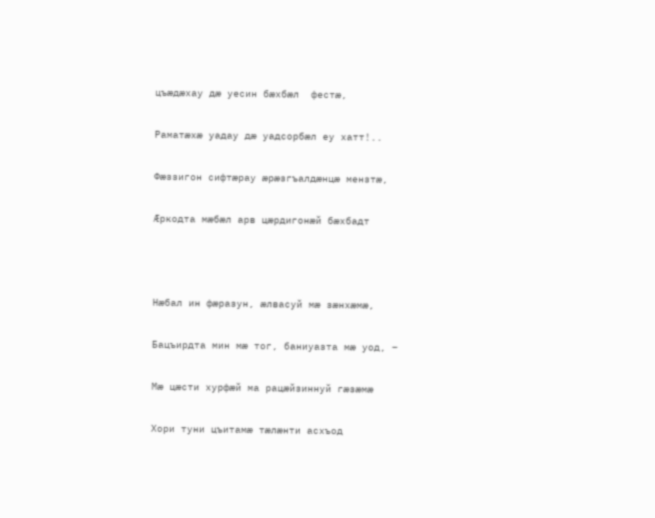цъӕдӕхау дӕ уесин бӕхбӕл  фестӕ,

Раматӕхӕ уадау дӕ уадсорбӕл еу хатт!..

Фӕззигон сифтӕрау ӕрӕзгъалдӕнцӕ мензтӕ,

Ӕркодта мӕбӕл арв цӕрдигонӕй бӕхбадт



Нӕбал ин фӕразун, ӕлвасуй мӕ зӕнхӕмӕ,

Бацъирдта мин мӕ тог, баниуазта мӕ уод, –

Мӕ цӕсти хурфӕй ма рацӕйзиннуй гӕзӕмӕ

Хори туни цъитамӕ тӕлӕнти асхъод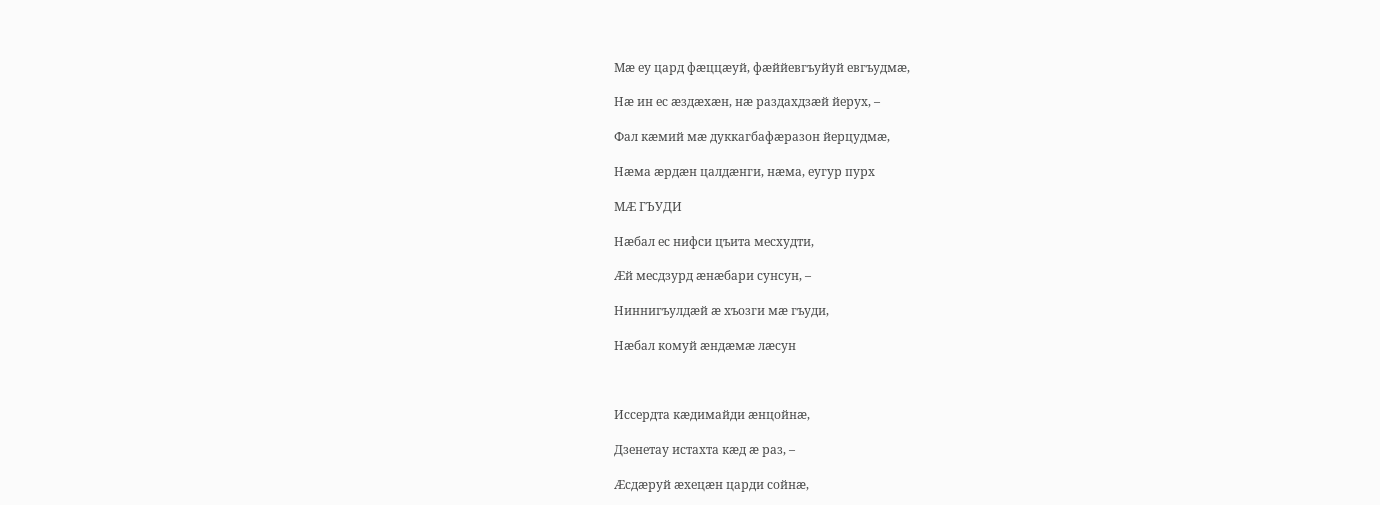Мӕ еу цард фӕццӕуй, фӕййевгъуйуй евгъудмӕ,

Нӕ ин ес ӕздӕхӕн, нӕ раздахдзӕй йерух, –

Фал кӕмий мӕ дуккагбафӕразон йерцудмӕ,

Нӕма ӕрдӕн цалдӕнги, нӕма, еугур пурх

МӔ ГЪУДИ

Нӕбал ес нифси цъита месхудти,

Ӕй месдзурд ӕнӕбари сунсун, –

Ниннигъулдӕй ӕ хъозги мӕ гъуди,

Нӕбал комуй ӕндӕмӕ лӕсун



Иссердта кӕдимайди ӕнцойнӕ,

Дзенетау истахта кӕд ӕ раз, –

Ӕсдӕруй ӕхецӕн царди сойнӕ,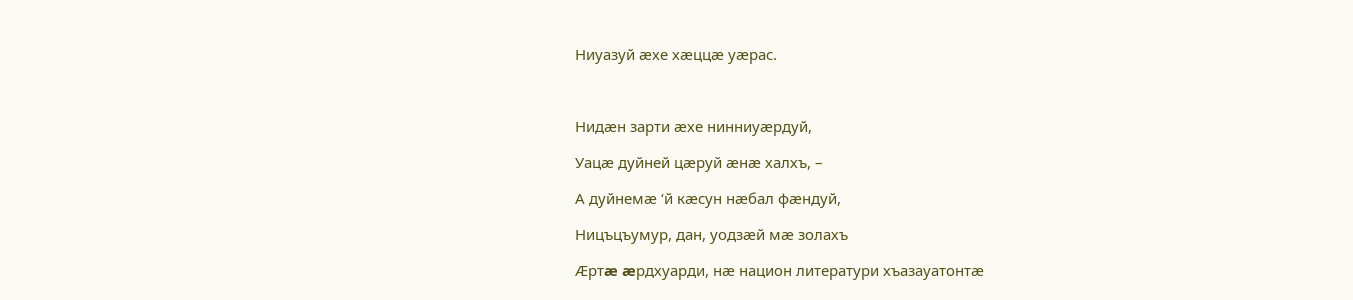Ниуазуй ӕхе хӕццӕ уӕрас.



Нидӕн зарти ӕхе нинниуӕрдуй,

Уацӕ дуйней цӕруй ӕнӕ халхъ, –

А дуйнемӕ ‘й кӕсун нӕбал фӕндуй,

Ницъцъумур, дан, уодзӕй мӕ золахъ

Æртæ æрдхуарди, нæ национ литератури хъазауатонтæ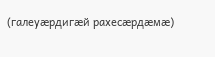(галеуæрдигæй рахесæрдæмæ)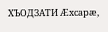ХЪОДЗАТИ Æхсарæ,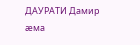ДАУРАТИ Дамир æма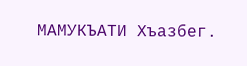МАМУКЪАТИ Хъазбег.